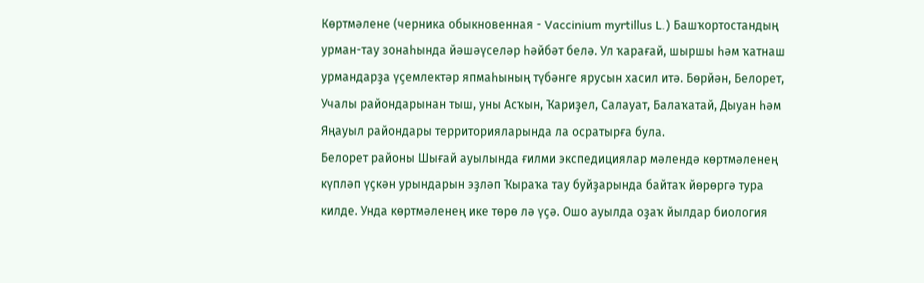Көртмәлене (черника обыкновенная - Vaccinium myrtillus L.) Башҡортостандың урман-тау зонаһында йәшәүселәр һәйбәт белә. Ул ҡарағай, шыршы һәм ҡатнаш урмандарҙа үҫемлектәр япмаһының түбәнге ярусын хасил итә. Бөрйән, Белорет, Учалы райондарынан тыш, уны Асҡын, Ҡариҙел, Салауат, Балаҡатай, Дыуан һәм Яңауыл райондары территорияларында ла осратырға була.
Белорет районы Шығай ауылында ғилми экспедициялар мәлендә көртмәленең күпләп үҫкән урындарын эҙләп Ҡыраҡа тау буйҙарында байтаҡ йөрөргә тура килде. Унда көртмәленең ике төрө лә үҫә. Ошо ауылда оҙаҡ йылдар биология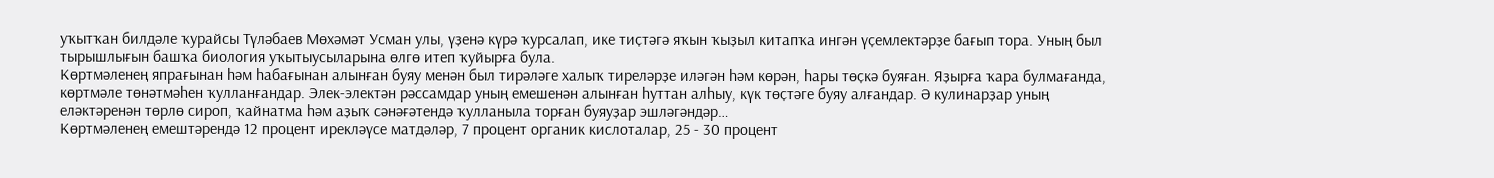уҡытҡан билдәле ҡурайсы Түләбаев Мөхәмәт Усман улы, үҙенә күрә ҡурсалап, ике тиҫтәгә яҡын ҡыҙыл китапҡа ингән үҫемлектәрҙе бағып тора. Уның был тырышлығын башҡа биология уҡытыусыларына өлгө итеп ҡуйырға була.
Көртмәленең япрағынан һәм һабағынан алынған буяу менән был тирәләге халыҡ тиреләрҙе иләгән һәм көрән, һары төҫкә буяған. Яҙырға ҡара булмағанда, көртмәле төнәтмәһен ҡулланғандар. Элек-электән рәссамдар уның емешенән алынған һуттан алһыу, күк төҫтәге буяу алғандар. Ә кулинарҙар уның еләктәренән төрлө сироп, ҡайнатма һәм аҙыҡ сәнәғәтендә ҡулланыла торған буяуҙар эшләгәндәр…
Көртмәленең емештәрендә 12 процент ирекләүсе матдәләр, 7 процент органик кислоталар, 25 - 30 процент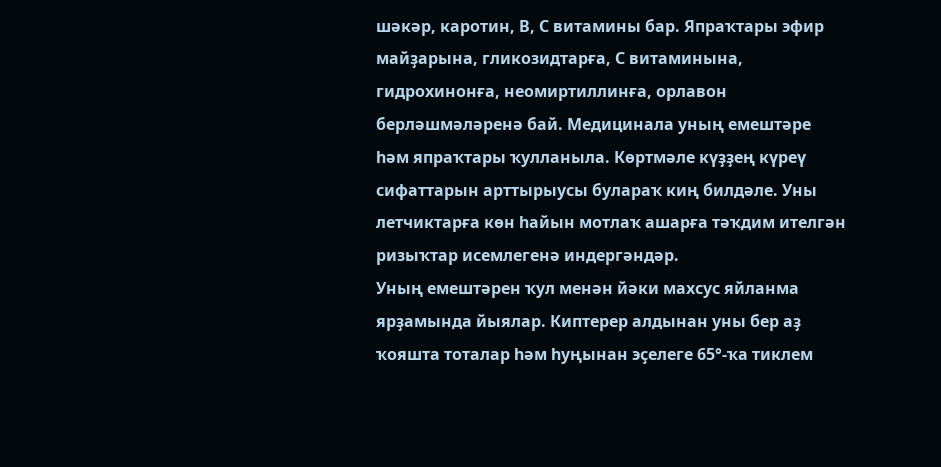шәкәр, каротин, В, С витамины бар. Япраҡтары эфир майҙарына, гликозидтарға, С витаминына, гидрохинонға, неомиртиллинға, орлавон берләшмәләренә бай. Медицинала уның емештәре һәм япраҡтары ҡулланыла. Көртмәле күҙҙең күреү сифаттарын арттырыусы булараҡ киң билдәле. Уны летчиктарға көн һайын мотлаҡ ашарға тәҡдим ителгән ризыҡтар исемлегенә индергәндәр.
Уның емештәрен ҡул менән йәки махсус яйланма ярҙамында йыялар. Киптерер алдынан уны бер аҙ ҡояшта тоталар һәм һуңынан эҫелеге 65°-ҡа тиклем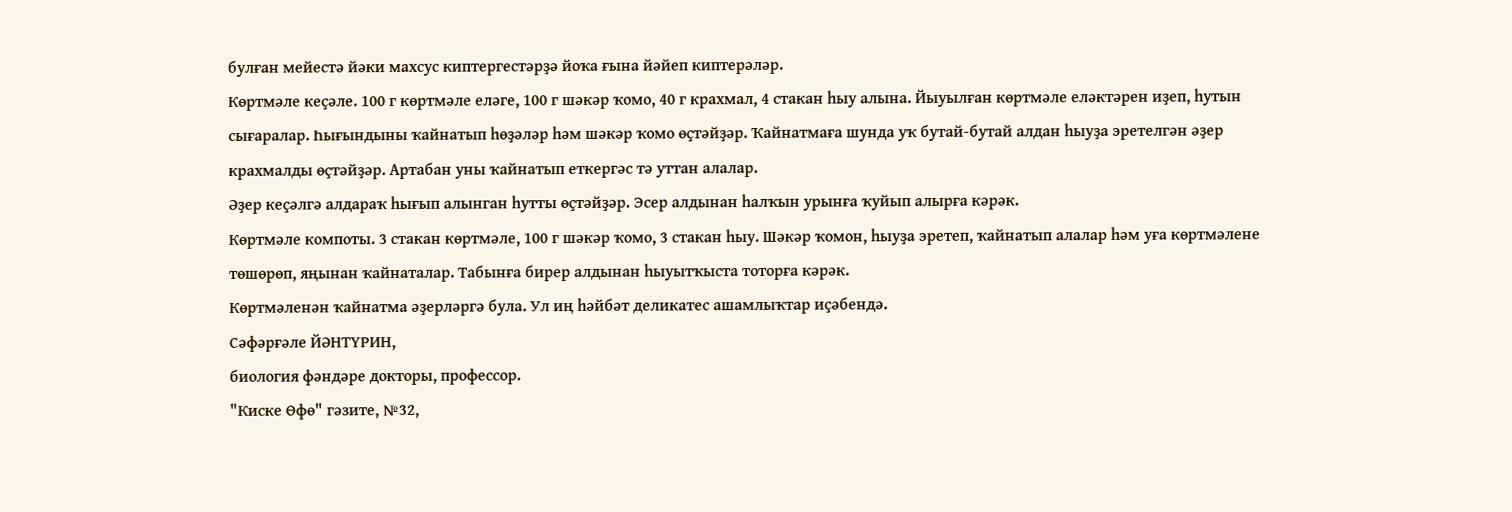булған мейестә йәки махсус киптергестәрҙә йоҡа ғына йәйеп киптерәләр.
Көртмәле кеҫәле. 100 г көртмәле еләге, 100 г шәкәр ҡомо, 40 г крахмал, 4 стакан һыу алына. Йыуылған көртмәле еләктәрен иҙеп, һутын сығаралар. Һығындыны ҡайнатып һөҙәләр һәм шәкәр ҡомо өҫтәйҙәр. Ҡайнатмаға шунда уҡ бутай-бутай алдан һыуҙа эретелгән әҙер крахмалды өҫтәйҙәр. Артабан уны ҡайнатып еткергәс тә уттан алалар.
Әҙер кеҫәлгә алдараҡ һығып алынган һутты өҫтәйҙәр. Эсер алдынан һалҡын урынға ҡуйып алырға кәрәк.
Көртмәле компоты. 3 стакан көртмәле, 100 г шәкәр ҡомо, 3 стакан һыу. Шәкәр ҡомон, һыуҙа эретеп, ҡайнатып алалар һәм уға көртмәлене төшөрөп, яңынан ҡайнаталар. Табынға бирер алдынан һыуытҡыста тоторға кәрәк.
Көртмәленән ҡайнатма әҙерләргә була. Ул иң һәйбәт деликатес ашамлыҡтар иҫәбендә.
Сәфәрғәле ЙӘНТҮРИН,
биология фәндәре докторы, профессор.
"Киске Өфө" гәзите, №32,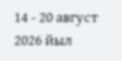14 - 20 август 2026 йыл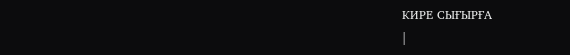КИРЕ СЫҒЫРҒА
|